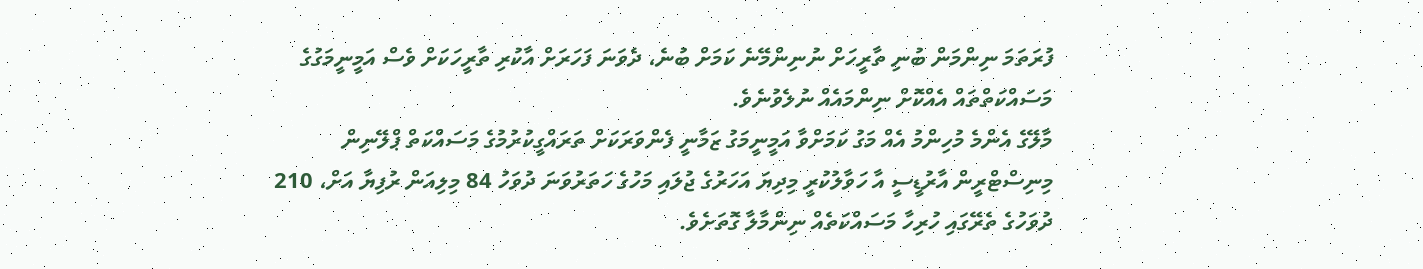ފުރަތަމަ ނިންމަން ބުނި ތާރީހަށް ނުނިންމޭނެ ކަމަށް ބުނެ، ދެވަނަ ފަހަރަށް އާކުރި ތާރީހަކަށް ވެސް އަމީނީމަގުގެ މަސައްކަތްތައް އެއްކޮށް ނިންމައެއް ނުލެވުނެވެ.
މާލޭގެ އެންމެ މުހިންމު އެއް މަގު ކަމަށްވާ އަމީނީމަގު ޒަމާނީ ފެންވަރަކަށް ތަރައްގީކުރުމުގެ މަސައްކަތް ޕްލޭނިން މިނިސްޓްރީން އާރުޑީސީ އާ ހަވާލުކުރީ މިދިޔަ އަހަރުގެ ޖުލައި މަހުގެ ހަތަރުވަނަ ދުވަހު 84 މިލިއަން ރުފިޔާ އަށް، 210 ދުވަހުގެ ތެރޭގައި ހުރިހާ މަސައްކަތެއް ނިންމާލާ ގޮތަށެވެ.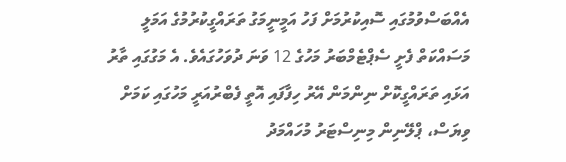އެއްބަސްވުމުގައި ސޮއިކުރުމަށް ފަހު އަމީނީމަގު ތަރައްގީކުރުމުގެ އަމަލީ މަސައްކަތް ފެށީ ސެޕްޓެމްބަރު މަހުގެ 12 ވަނަ ދުވަހުގައެވެ. އެ މަގުގައި ތާރު އަޅައި ތަރައްގީކޮށް ނިންމަން އޭރު ހިފާފައި އޮތީ ފެބްރުއަރީ މަހުގައި ކަމަށް ވިޔަސް، ޕްލޭނިން މިނިސްޓަރު މުހައްމަދު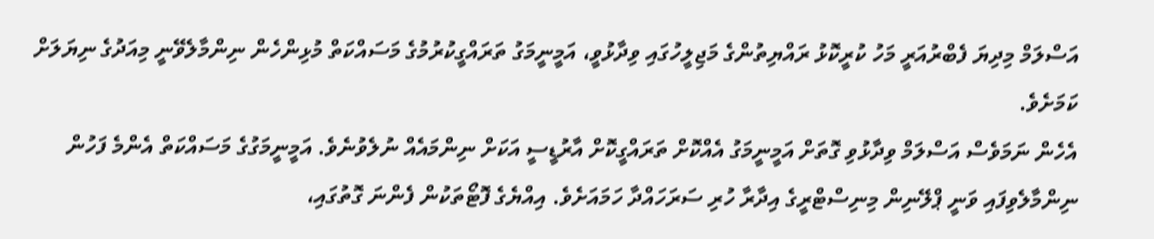އަސްލަމް މިދިޔަ ފެބްރުއަރީ މަހު ކުރީކޮޅު ރައްޔިތުންގެ މަޖިލީހުގައި ވިދާޅުވީ، އަމީނީމަގު ތަރައްގީކުރުމުގެ މަސައްކަތް މުޅިންހެން ނިންމާލެވޭނީ މިއަދުގެ ނިޔަލަށް ކަމަށެވެ.
އެހެން ނަމަވެސް އަސްލަމް ވިދާޅުވި ގޮތަށް އަމީނީމަގު އެއްކޮށް ތަރައްގީކޮށް އާރުޑީސީ އަކަށް ނިންމައެއް ނުލެވުނެވެ. އަމީނީމަގުގެ މަސައްކަތް އެންމެ ފަހުން ނިންމާލެވިފައި ވަނީ ޕްލޭނިން މިނިސްޓްރީގެ އިދާރާ ހުރި ސަރަހައްދާ ހަމައަށެވެ. އިއްޔެގެ ފޮޓޯތަކުން ފެންނަ ގޮތުގައި،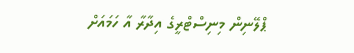ޕްލޭނިން މިނިސްޓްރީގެ އިދާރާ އާ ހަމައަށް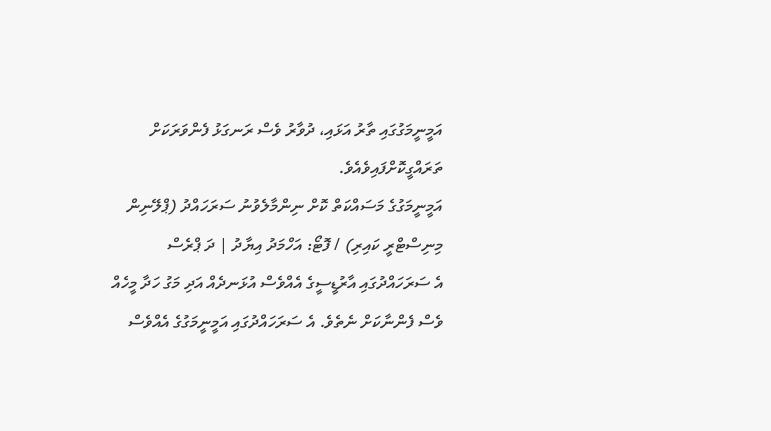އަމީނީމަގުގައި ތާރު އަޅައި، ދުވާރު ވެސް ރަނގަޅު ފެންވަރަކަށް ތަރައްގީކޮށްފައިވެއެވެ.
އަމީނީމަގުގެ މަސައްކަތް ކޮށް ނިންމާލެވުނު ސަރަހައްދު (ޕްލޭނިން މިނިސްޓްރީ ކައިރި) / ފޮޓޯ: އަހްމަދު އިޔާދު | ދަ ޕްރެސް
އެ ސަރަހައްދުގައި އާރުޑީސީގެ އެއްވެސް އުޅަނދެއް އަދި މަގު ހަދާ މީހެއް ވެސް ފެންނާކަށް ނެތެވެ. އެ ސަރަހައްދުގައި އަމީނީމަގުގެ އެއްވެސް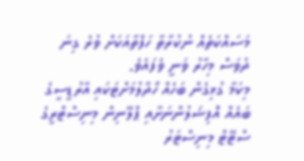މަސައްކަތެއް ނުކުރާތާ ހަފްތާއަކަށް ވުރެ ގިނަ ދުވަސް މިހާރު ވަނީ ވެފައެވެ.
މިކަމާ ގުޅިގެން ބަހެއް ހޯދާލުމަށްޓަކައި އާރުޑީސީގެ ބައެއް އޮފިޝަލުންނަށާއި ޕްލޭނިން މިނިސްޓްރީގެ ސްޓޭޓް މިނިސްޓަރު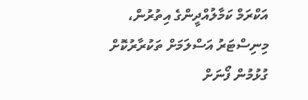އަކްރަމް ކަމާލުއްދީންގެ އިތުރުން، މިނިސްޓަރު އަސްލަމަށް ތަކުރާރުކޮށް ގުޅުމުން ފޯނަށް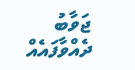ޖަވާބު ދެއްވާފައެއް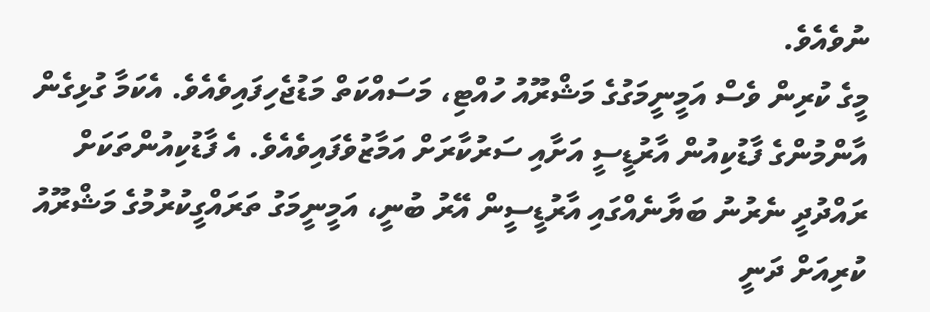ނުވެއެވެ.
މީގެ ކުރިން ވެސް އަމީނީމަގުގެ މަޝްރޫއު ހުއްޓި، މަސައްކަތް މަޑުޖެހިފައިވެއެވެ. އެކަމާ ގުޅިގެން އާންމުންގެ ފާޑުކިއުން އާރުޑީސީ އަށާއި ސަރުކާރަށް އަމާޒުވެފައިވެއެވެ. އެ ފާޑުކިއުންތަކަށް ރައްދުދީ ނެރުނު ބަޔާނެއްގައި އާރުޑީސީން އޭރު ބުނީ، އަމީނީމަގު ތަރައްގީކުރުމުގެ މަޝްރޫއު ކުރިއަށް ދަނީ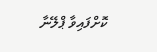ކޮށްފައިވާ ޕްލޭނާ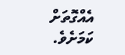އެއްގޮތަށް ކަމަށެވެ.